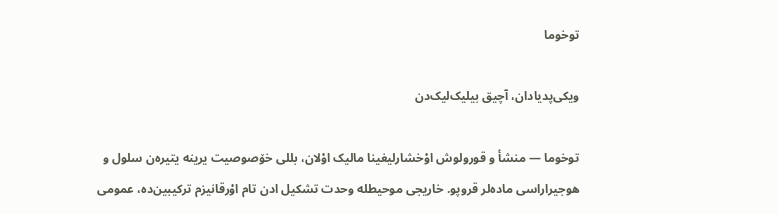توخوما

ویکی‌پدیادان، آچیق بیلیک‌لیک‌دن

توخوما — منشأ و قورولوش اوْخشارلیغینا مالیک اوْلان، بللی خۆصوصیت یرینه یتیره‌ن سلول و هوجیراراسی ماده‌لر قروپو. خاریجی موحیطله وحدت تشکیل اد‌ن تام اوْرقانیزم ترکیبین‌ده، عمومی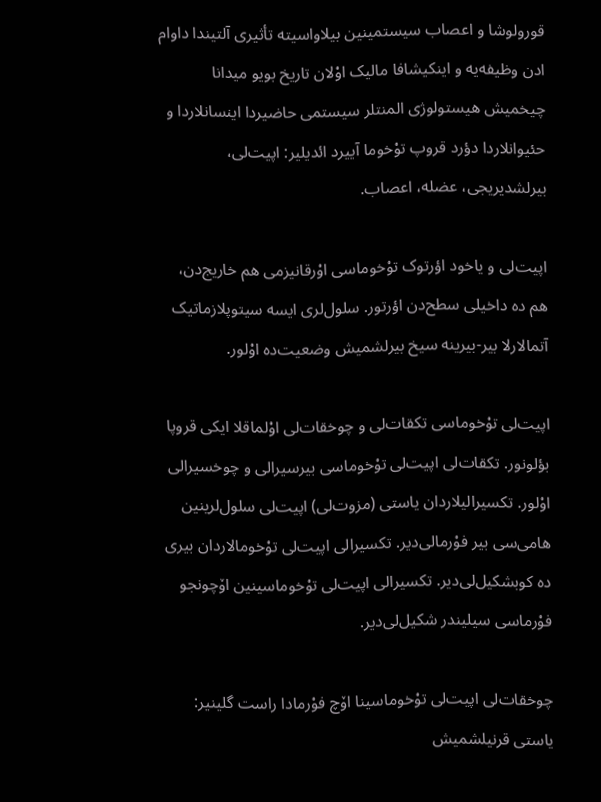قورولوشا و اعصاب سیستمینین بیلاواسیته تأثیری آلتیندا داوام اد‌ن وظیفه‌یه و اینکیشافا مالیک اوْلان تاریخ بویو میدانا چیخمیش هیستولوژی المنتلر سیستمی حاضیردا اینسانلاردا و حئیوانلاردا دؤرد قروپ توْخوما آییرد ائدیلیر: اپیت‌لی، بیرلشدیریجی، عضله، اعصاب.

اپیت‌لی و یاخود اؤرتوک توْخوماسی اوْرقانیزمی هم خاریج‌دن، هم ده داخیلی سطح‌دن اؤرتور. سلول‌لری ایسه سیتوپلازماتیک آتمالارلا بیر-بیرینه سیخ بیرلشمیش وضعیت‌ده اوْلور.

اپیت‌لی توْخوماسی تکقات‌لی و چوخقات‌لی اوْلماقلا ایکی قروپا بؤلونور. تکقات‌لی اپیت‌لی توْخوماسی بیرسیرالی و چوخسیرالی اوْلور. تکسیرالیلاردان یاستی (مزوت‌لی) اپیت‌لی سلول‌لرینین هامی‌سی بیر فوْرمالی‌دیر. تکسیرالی اپیت‌لی توْخومالاردان بیری ده کوبشکیل‌لی‌دیر. تکسیرالی اپیت‌لی توْخوماسینین اۆچونجو فوْرماسی سیلیندر شکیل‌لی‌دیر.

چوخقات‌لی اپیت‌لی توْخوماسینا اۆچ فوْرمادا راست گلینیر: یاستی قرنیلشمیش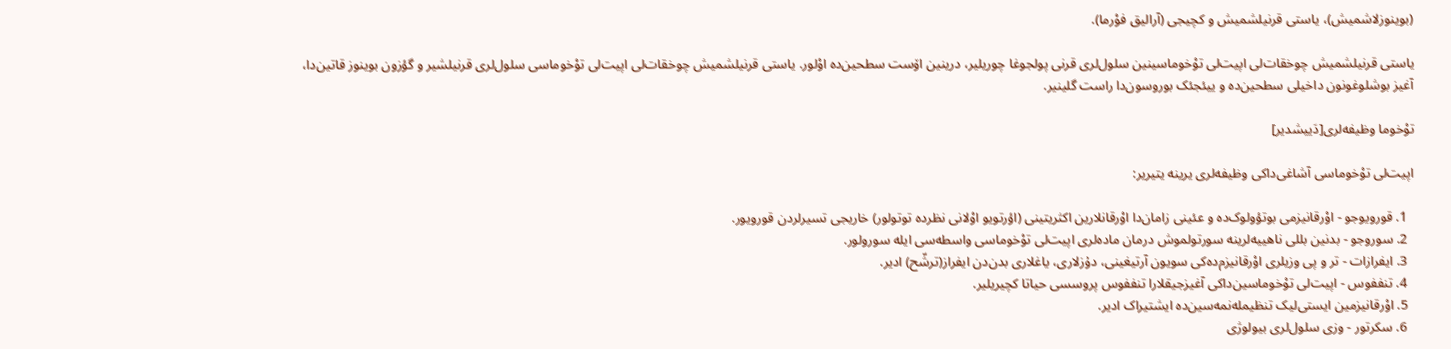(بوینوزلاشمیش)، یاستی قرنیلشمیش و کچیجی (آرالیق فوْرما).

یاستی قرنیلشمیش چوخقات‌لی اپیت‌لی توْخوماسینین سلول‌لری قرنی پولجوغا چوریلیر، درینین اۆست سطحین‌ده اوْلور. یاستی قرنیلشمیش چوخقات‌لی اپیت‌لی توْخوماسی سلول‌لری قرنیلشیر و گؤزون بوینوز قاتین‌دا، آغیز بوشلوغونون داخیلی سطحین‌ده و ییئجئک بوروسون‌دا راست گلینیر.

توْخوما وظیفه‌لری[دَییشدیر]

اپیت‌لی توْخوماسی آشاغی‌داکی وظیفه‌لری یرینه یتیریر:

  1. قورویوجو - اوْرقانیزمی بوتؤولوک‌ده و عئینی زامان‌دا اوْرقانلارین اکثریتینی (اؤرتویو اوْلانی نظرده توتولور) خاریجی تسیرلردن قورویور.
  2. سوروجو - بدنین بللی ناهییه‌لرینه سورتولموش درمان ماده‌لری اپیت‌لی توْخوماسی واسطه‌سی ایله سورولور.
  3. ایفرازات - تر و پی وزیلری اوْرقانیزم‌ده‌کی سویون آرتیغینی، دۇزلاری، یاغلاری بدن‌دن ایفراز(ترشّح) ادیر.
  4. تنففوس - اپیت‌لی توْخوماسین‌داکی آغیزجیقلارا تنففوس پروسسی حیاتا کچیریلیر.
  5. اوْرقانیزمین ایستی‌لیک تنظیمله‌نمه‌سین‌ده ایشتیراک ادیر.
  6. سکرتور - وزی سلول‌لری بیولوژی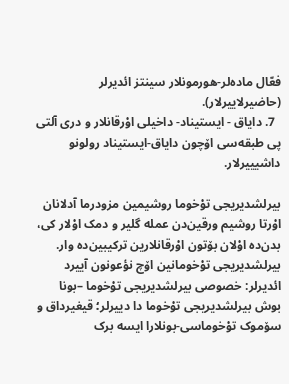فعّال ماده‌لر-هورمونلار سینتز ائدیرلر (حاضیرلاییرلار).
  7. دایاق - ایستیناد- داخیلی اوْرقانلار و دری آلتی پی طبقه‌سی اۆچون دایاق-ایستیناد رولونو داشیییرلار.

بیرلشدیریجی توْخوما روشیمین مزودرما آدلانان اوْرتا روشیم ورقین‌دن عمله گلیر و دمک اوْلار کی، بدن‌ده اوْلان بۆتون اوْرقانلارین ترکیبین‌ده وار. بیرلشدیریجی توْخومانین اۆچ نؤعونون آییرد ائدیرلر: خصوصی بیرلشدیریجی توْخوما –بونا بوش بیرلشدیریجی توْخوما دا دییرلر؛ قیغیرداق و سۆموک توْخوماسی-بونلارا ایسه برک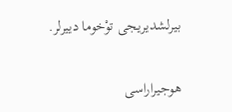بیرلشدیریجی توْخوما دییرلر.

هوجیراراسی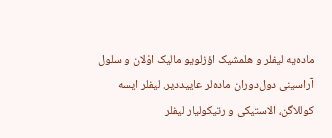ماده‌یه لیفلر و هلمشیک اؤزلویو مالیک اوْلان و سلول آراسینی دول‌دوران ماده‌لر عاییددیر. لیفلر ایسه کوللاگن، الاستیکی و رتیکولیار لیفلر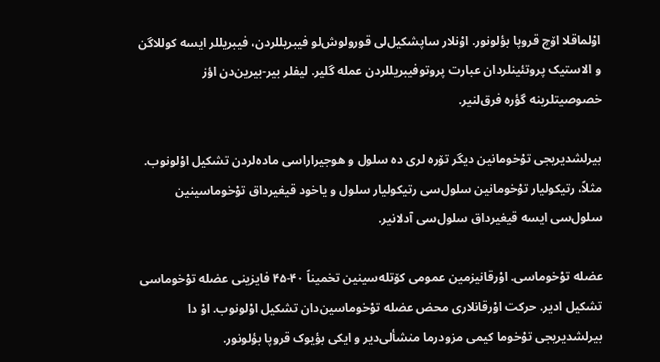اوْلماقلا اۆچ قروپا بؤلونور. اوْنلار ساپشکیل‌لی قورولوش‌لو فیبریللردن، فیبریللر ایسه کوللاگن و الاستیک پروتئینلردان عبارت پروتوفیبریللردن عمله گلیر. لیفلر بیر-بیرین‌دن اؤز خصوصیتلرینه گؤره فرق‌لنیر.

بیرلشدیریجی توْخومانین دیگر تۆره لری ده سلول و هوجیراراسی ماده‌لردن تشکیل اوْلونوب. مثلاً، رتیکولیار توْخومانین سلول‌سی رتیکولیار سلول و یاخود قیغیرداق توْخوماسینین سلول‌سی ایسه قیغیرداق سلول‌سی آدلانیر.

عضله توْخوماسی. اوْرقانیزمین عمومی کۆتله‌سینین تخمیناً ۴۰-۴۵ فایزینی عضله توْخوماسی تشکیل ادیر. حرکت اوْرقانلاری محض عضله توْخوماسین‌دان تشکیل اوْلونوب. اوْ دا بیرلشدیریجی توْخوما کیمی مزودرما منشأ‌لی‌دیر و ایکی بؤیوک قروپا بؤلونور.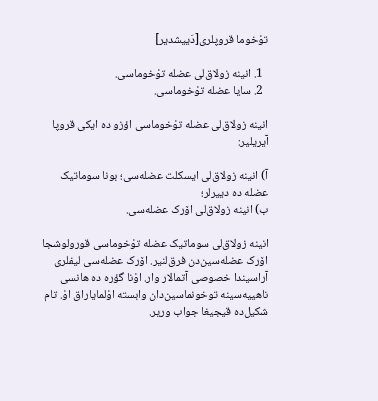توْخوما قروپلری[دَییشدیر]

  1. انینه زولاق‌لی عضله توْخوماسی.
  2. سایا عضله توْخوماسی.

انینه زولاق‌لی عضله توْخوماسی اؤزو ده ایکی قروپا آیریلیر:

آ) انینه زولاق‌لی ایسکلت عضله‌سی؛ بونا سوماتیک عضله ده دییرلر؛
ب) انینه زولاق‌لی اۆرک عضله‌سی.

انینه زولاق‌لی سوماتیک عضله توْخوماسی قورولوشجا اۆرک عضله‌سین‌دن فرق‌لنیر. اۆرک عضله‌سی لیفلری آراسیندا خصوصی آتمالار وار. اوْنا گؤره ده هانسی ناهییه‌سینه توخونماسین‌دان وابسته اوْلمایاراق اوْ. تام شکیل‌ده قیجیغا جواب وریر.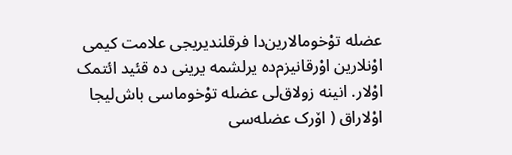عضله توْخومالارین‌دا فرقلندیریجی علامت کیمی اوْنلارین اوْرقانیزم‌ده یرلشمه یرینی ده قئید ائتمک اوْلار. انینه زولاق‌لی عضله توْخوماسی باش‌لیجا اوْلاراق ( اۆرک عضله‌سی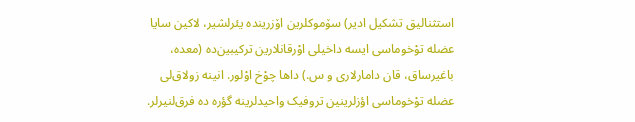استثنالیق تشکیل ادیر) سۆموکلرین اۆزرینده یئرلشیر، لاکین سایا عضله توْخوماسی ایسه داخیلی اوْرقانلارین ترکیبین‌ده (معده، باغیرساق، قان دامارلاری و س.) داها چوْخ اوْلور. انینه زولاق‌لی عضله توْخوماسی اؤزلرینین تروفیک واحیدلرینه گؤره ده فرق‌لنیرلر.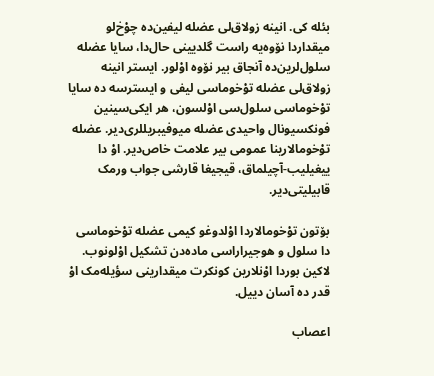بئله کی. انینه زولاق‌لی عضله لیفین‌ده چوْخ‌لو میقداردا نۆوه‌یه راست گلدیینی حال‌دا، سایا عضله سلول‌لرین‌ده آنجاق بیر نۆوه اوْلور. ایستر انینه زولاق‌لی عضله توْخوماسی لیفی و ایسترسه ده سایا توْخوماسی سلول‌سی اوْلسون، هر ایکی‌سینین فونکسیونال واحیدی عضله میوفیبریللری‌دیر. عضله توْخومالارینا عمومی بیر علامت خاص‌دیر. اوْ دا ییغیلیب-آچیلماق، قیجیغا قارشی جواب ورمک قابیلیتی‌دیر.

بۆتون توْخومالاردا اوْلدوغو کیمی عضله توْخوماسی دا سلول و هوجیراراسی ماده‌دن تشکیل اوْلونوب. لاکین بوردا اوْنلارین کونکرت میقدارینی سؤیله‌مک اوْ قدر ده آسان دییل.

اعصاب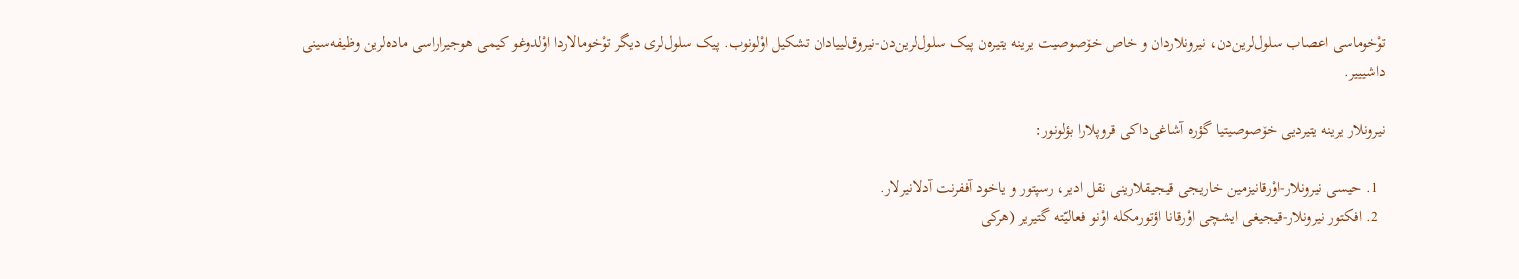توْخوماسی اعصاب سلول‌لرین‌دن، نیرونلاردان و خاص خۆصوصیت یرینه یتیره‌ن پیک سلول‌لرین‌دن-نیروق‌لییادان تشکیل اوْلونوب. پیک سلول‌لری دیگر توْخومالاردا اوْلدوغو کیمی هوجیراراسی ماده‌لرین وظیفه‌سینی داشیییر.

نیرونلار یرینه یتیردیی خۆصوصیتیا گؤره آشاغی‌داکی قروپلارا بؤلونور:

  1. حیسی نیرونلار-اوْرقانیزمین خاریجی قیجیقلارینی نقل ادیر، رسپتور و یاخود آففرنت آدلانیرلار.
  2. افکتور نیرونلار-قیجیغی ایشچی اوْرقانا اؤتورمکله اوْنو فعالیّته گتیریر (هرکی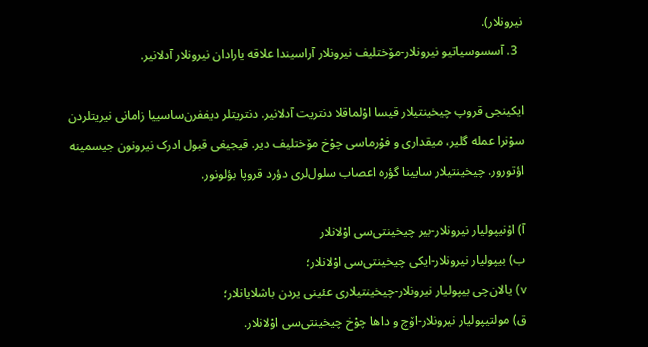نیرونلار).
  3. آسسوسیاتیو نیرونلار-مۆختلیف نیرونلار آراسیندا علاقه یارادان نیرونلار آدلانیر.

ایکینجی قروپ چیخینتیلار قیسا اوْلماقلا دنتریت آدلانیر. دنتریتلر دیففرن‌ساسییا زامانی نیریتلردن سوْنرا عمله گلیر، میقداری و فوْرماسی چوْخ مۆختلیف ‌دیر. قیجیغی قبول اد‌رک نیرونون جیسمینه اؤتورور. چیخینتیلار سایینا گؤره اعصاب سلول‌لری دؤرد قروپا بؤلونور.

آ) اۇنیپولیار نیرونلار-بیر چیخینتی‌سی اوْلانلار
ب) بیپولیار نیرونلار-ایکی چیخینتی‌سی اوْلانلار؛
v) یالان‌چی بیپولیار نیرونلار-چیخینتیلاری عئینی یردن باشلایانلار؛
ق) مولتیپولیار نیرونلار-اۆچ و داها چوْخ چیخینتی‌سی اوْلانلار.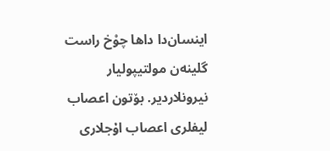اینسان‌دا داها چوْخ راست گلینه‌ن مولتیپولیار نیرونلاردیر. بۆتون اعصاب لیفلری اعصاب اۇجلاری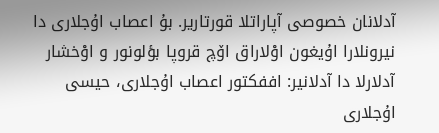آدلانان خصوصی آپاراتلا قورتاریر. بۇ اعصاب اۇجلاری دا نیرونلارا اۇیغون اوْلاراق اۆچ قروپا بؤلونور و اوْخشار آدلارلا دا آدلانیر: اففکتور اعصاب اۇجلاری، حیسی اۇجلاری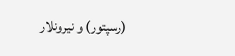(رسپتور) و نیرونلار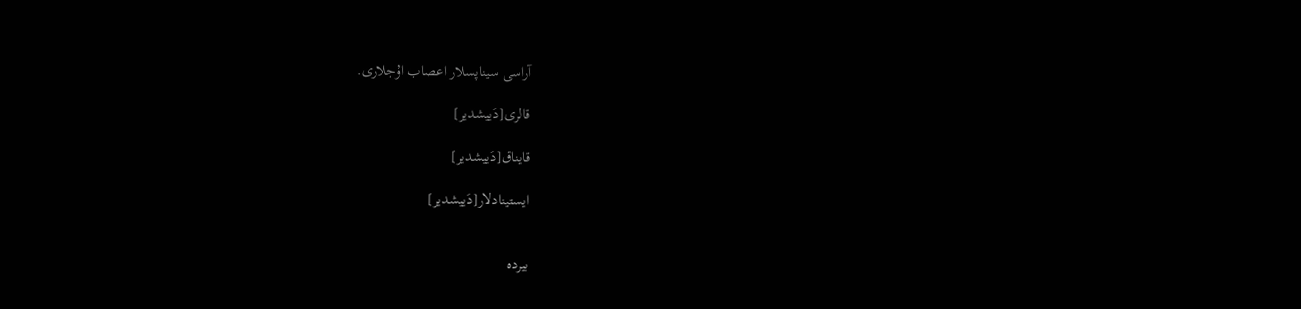آراسی سیناپسلار اعصاب اۇجلاری.

قالری[دَییشدیر]

قایناق[دَییشدیر]

ایستینادلار[دَییشدیر]


بیرده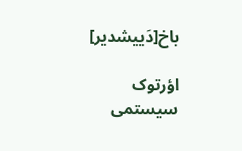باخ[دَییشدیر]

اؤرتوک سیستمی